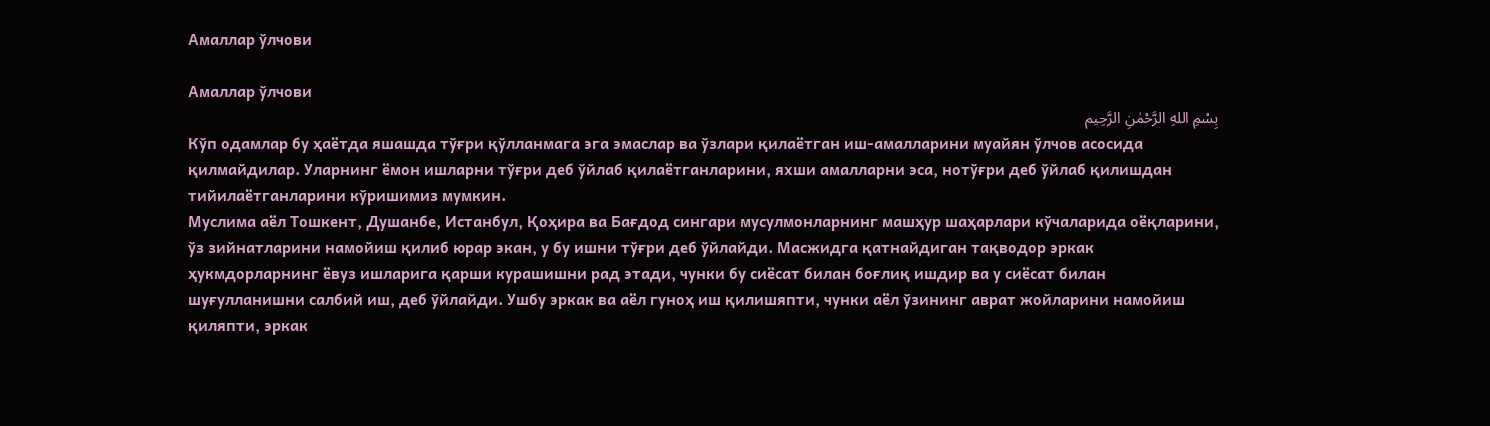Амаллар ўлчови

Амаллар ўлчови
بِسْمِ اللهِ الرَّحْمٰنِ الرَّحِيم
Кўп одамлар бу ҳаётда яшашда тўғри қўлланмага эга эмаслар ва ўзлари қилаётган иш-амалларини муайян ўлчов асосида қилмайдилар. Уларнинг ёмон ишларни тўғри деб ўйлаб қилаётганларини, яхши амалларни эса, нотўғри деб ўйлаб қилишдан тийилаётганларини кўришимиз мумкин.
Муслима аёл Тошкент, Душанбе, Истанбул, Қоҳира ва Бағдод сингари мусулмонларнинг машҳур шаҳарлари кўчаларида оёқларини, ўз зийнатларини намойиш қилиб юрар экан, у бу ишни тўғри деб ўйлайди. Масжидга қатнайдиган тақводор эркак ҳукмдорларнинг ёвуз ишларига қарши курашишни рад этади, чунки бу сиёсат билан боғлиқ ишдир ва у сиёсат билан шуғулланишни салбий иш, деб ўйлайди. Ушбу эркак ва аёл гуноҳ иш қилишяпти, чунки аёл ўзининг аврат жойларини намойиш қиляпти, эркак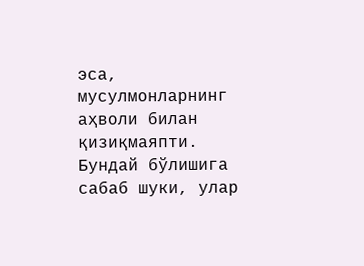эса, мусулмонларнинг аҳволи билан қизиқмаяпти.
Бундай бўлишига сабаб шуки, улар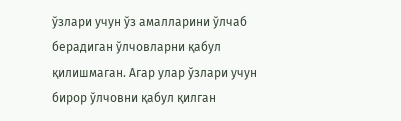ўзлари учун ўз амалларини ўлчаб берадиган ўлчовларни қабул қилишмаган. Агар улар ўзлари учун бирор ўлчовни қабул қилган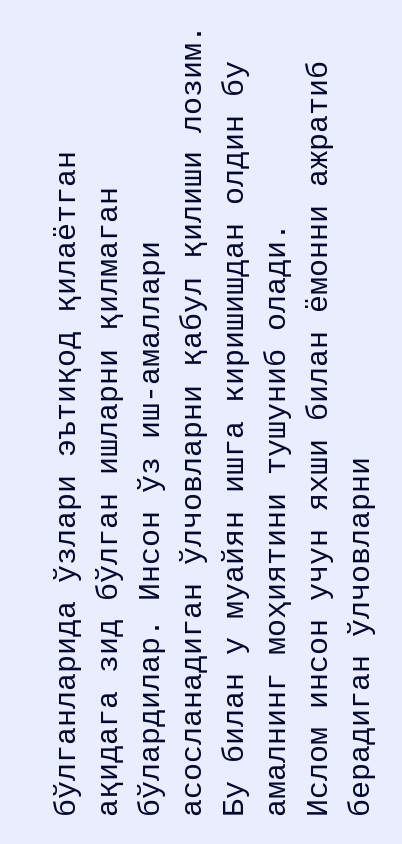бўлганларида ўзлари эътиқод қилаётган ақидага зид бўлган ишларни қилмаган бўлардилар. Инсон ўз иш-амаллари асосланадиган ўлчовларни қабул қилиши лозим. Бу билан у муайян ишга киришишдан олдин бу амалнинг моҳиятини тушуниб олади.
Ислом инсон учун яхши билан ёмонни ажратиб берадиган ўлчовларни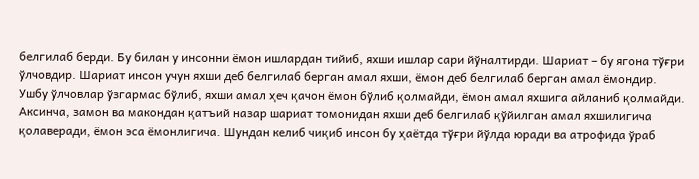белгилаб берди. Бу билан у инсонни ёмон ишлардан тийиб, яхши ишлар сари йўналтирди. Шариат – бу ягона тўғри ўлчовдир. Шариат инсон учун яхши деб белгилаб берган амал яхши, ёмон деб белгилаб берган амал ёмондир.
Ушбу ўлчовлар ўзгармас бўлиб, яхши амал ҳеч қачон ёмон бўлиб қолмайди, ёмон амал яхшига айланиб қолмайди. Аксинча, замон ва макондан қатъий назар шариат томонидан яхши деб белгилаб қўйилган амал яхшилигича қолаверади, ёмон эса ёмонлигича. Шундан келиб чиқиб инсон бу ҳаётда тўғри йўлда юради ва атрофида ўраб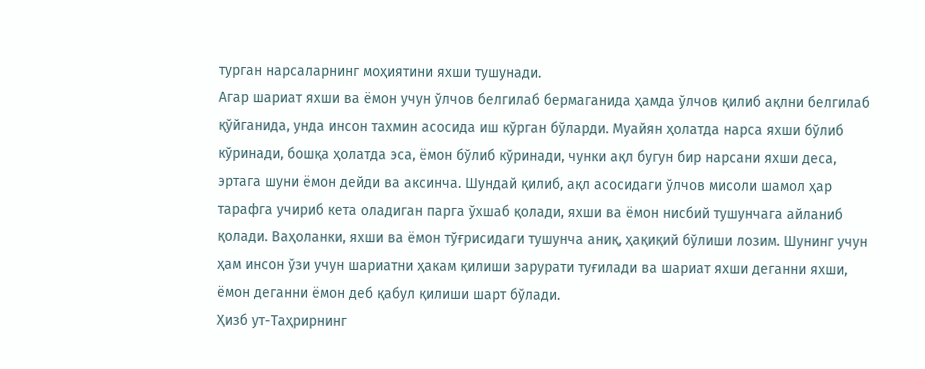турган нарсаларнинг моҳиятини яхши тушунади.
Агар шариат яхши ва ёмон учун ўлчов белгилаб бермаганида ҳамда ўлчов қилиб ақлни белгилаб қўйганида, унда инсон тахмин асосида иш кўрган бўларди. Муайян ҳолатда нарса яхши бўлиб кўринади, бошқа ҳолатда эса, ёмон бўлиб кўринади, чунки ақл бугун бир нарсани яхши деса, эртага шуни ёмон дейди ва аксинча. Шундай қилиб, ақл асосидаги ўлчов мисоли шамол ҳар тарафга учириб кета оладиган парга ўхшаб қолади, яхши ва ёмон нисбий тушунчага айланиб қолади. Ваҳоланки, яхши ва ёмон тўғрисидаги тушунча аниқ, ҳақиқий бўлиши лозим. Шунинг учун ҳам инсон ўзи учун шариатни ҳакам қилиши зарурати туғилади ва шариат яхши деганни яхши, ёмон деганни ёмон деб қабул қилиши шарт бўлади.
Ҳизб ут-Таҳрирнинг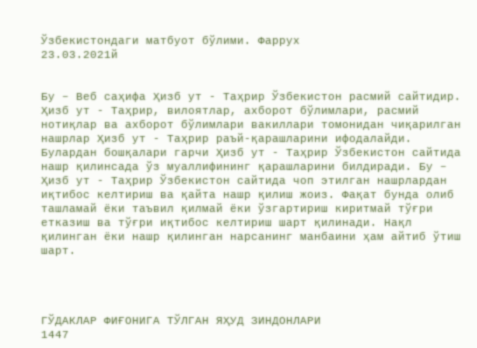Ўзбекистондаги матбуот бўлими. Фаррух
23.03.2021й


Бу – Веб саҳифа Ҳизб ут - Таҳрир Ўзбекистон расмий сайтидир. Ҳизб ут - Таҳрир, вилоятлар, ахборот бўлимлари, расмий нотиқлар ва ахборот бўлимлари вакиллари томонидан чиқарилган нашрлар Ҳизб ут - Таҳрир раъй-қарашларини ифодалайди. Булардан бошқалари гарчи Ҳизб ут - Таҳрир Ўзбекистон сайтида нашр қилинсада ўз муаллифининг қарашларини билдиради. Бу – Ҳизб ут - Таҳрир Ўзбекистон сайтида чоп этилган нашрлардан иқтибос келтириш ва қайта нашр қилиш жоиз. Фақат бунда олиб ташламай ёки таъвил қилмай ёки ўзгартириш киритмай тўғри етказиш ва тўғри иқтибос келтириш шарт қилинади. Нақл қилинган ёки нашр қилинган нарсанинг манбаини ҳам айтиб ўтиш шарт.




ГЎДАКЛАР ФИҒОНИГА ТЎЛГАН ЯҲУД ЗИНДОНЛАРИ
1447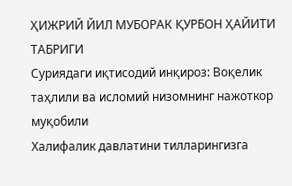ҲИЖРИЙ ЙИЛ МУБОРАК ҚУРБОН ҲАЙИТИ ТАБРИГИ
Суриядаги иқтисодий инқироз: Воқелик таҳлили ва исломий низомнинг нажоткор муқобили
Халифалик давлатини тилларингизга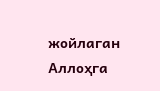жойлаган Аллоҳга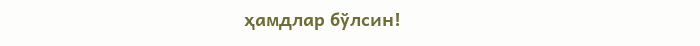ҳамдлар бўлсин!